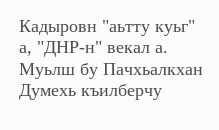Кадыровн "аьтту куьг" а, "ДНР-н" векал а. Муьлш бу Пачхьалкхан Думехь къилберчу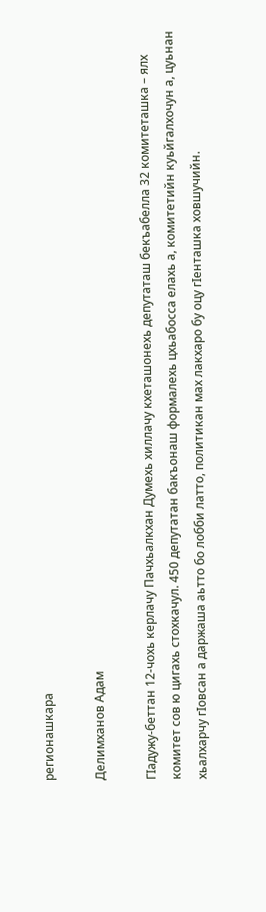регионашкара

Делимханов Адам

ГIадужу-беттан 12-чохь керлачу Пачхьалкхан Думехь хиллачу кхеташонехь депутаташ бекъабелла 32 комитеташка – ялх комитет сов ю цигахь стохкачул. 450 депутатан бакъонаш формалехь цхьабосса елахь а, комитетийн куьйгалхочун а, цуьнан хьалхарчу гIовсан а даржаша аьтто бо лобби латто, политикан мах лакхаро бу оцу гIенташка ховшучийн.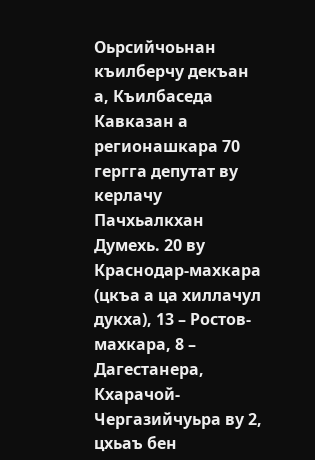Оьрсийчоьнан къилберчу декъан а, Къилбаседа Кавказан а регионашкара 70 гергга депутат ву керлачу Пачхьалкхан Думехь. 20 ву Краснодар-махкара (цкъа а ца хиллачул дукха), 13 – Ростов-махкара, 8 – Дагестанера, Кхарачой-Чергазийчуьра ву 2, цхьаъ бен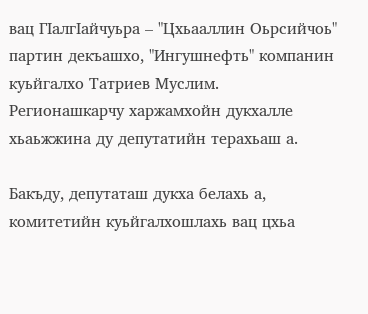вац ГIалгIайчуьра – "Цхьааллин Оьрсийчоь" партин декъашхо, "Ингушнефть" компанин куьйгалхо Татриев Муслим. Регионашкарчу харжамхойн дукхалле хьаьжжина ду депутатийн терахьаш а.

Бакъду, депутаташ дукха белахь а, комитетийн куьйгалхошлахь вац цхьа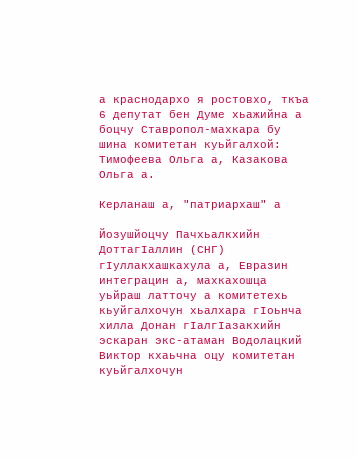а краснодархо я ростовхо, ткъа 6 депутат бен Думе хьажийна а боцчу Ставропол-махкара бу шина комитетан куьйгалхой: Тимофеева Ольга а, Казакова Ольга а.

Керланаш а, "патриархаш" а

Йозушйоцчу Пачхьалкхийн ДоттагIаллин (СНГ) гIуллакхашкахула а, Евразин интеграцин а, махкахошца уьйраш латточу а комитетехь кьуйгалхочун хьалхара гIоьнча хилла Донан гIалгIазакхийн эскаран экс-атаман Водолацкий Виктор кхаьчна оцу комитетан куьйгалхочун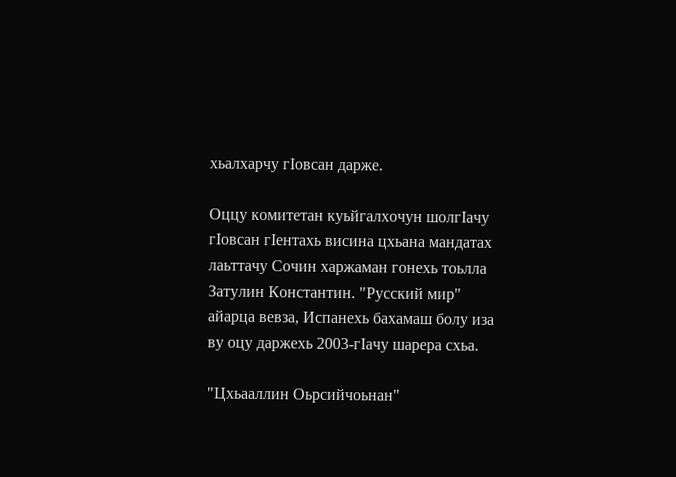хьалхарчу гIовсан дарже.

Оццу комитетан куьйгалхочун шолгIачу гIовсан гIентахь висина цхьана мандатах лаьттачу Сочин харжаман гонехь тоьлла Затулин Константин. "Русский мир" айарца вевза, Испанехь бахамаш болу иза ву оцу даржехь 2003-гIачу шарера схьа.

"Цхьааллин Оьрсийчоьнан"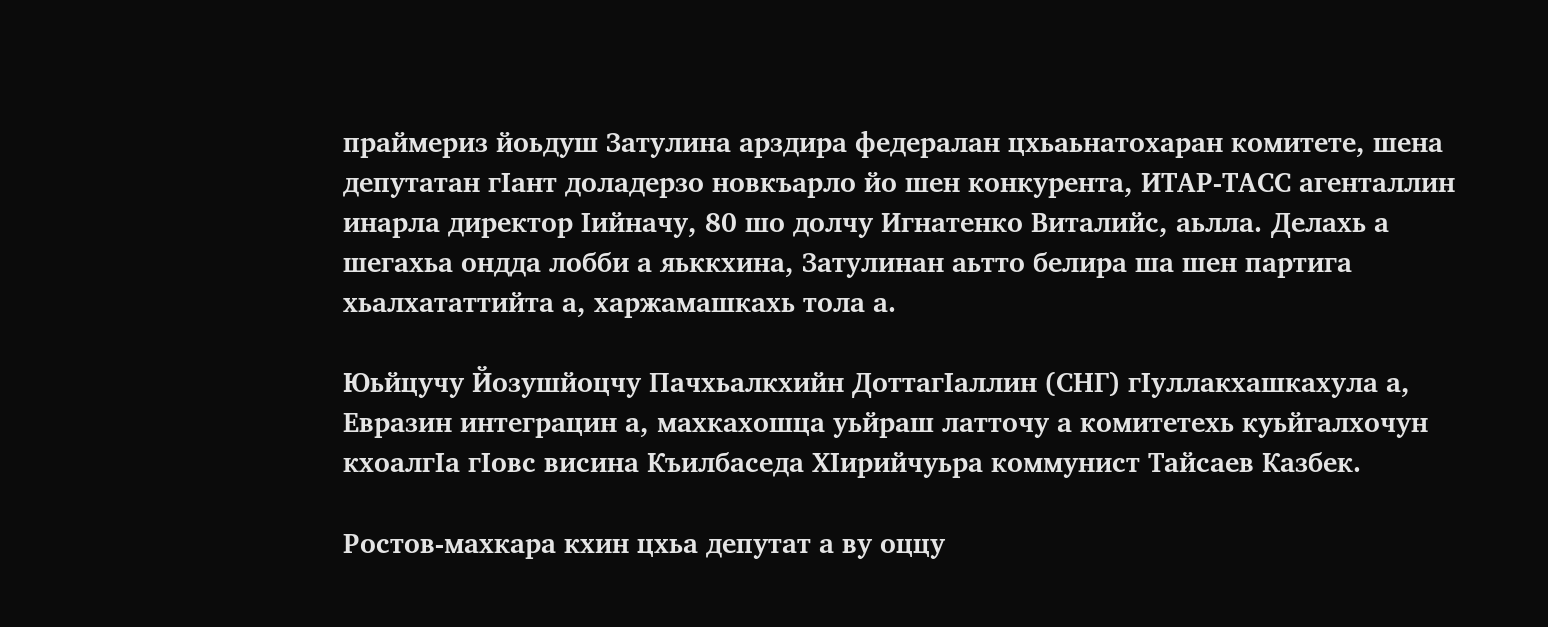праймериз йоьдуш Затулина арздира федералан цхьаьнатохаран комитете, шена депутатан гIант доладерзо новкъарло йо шен конкурента, ИТАР-ТАСС агенталлин инарла директор Iийначу, 80 шо долчу Игнатенко Виталийс, аьлла. Делахь а шегахьа ондда лобби а яьккхина, Затулинан аьтто белира ша шен партига хьалхататтийта а, харжамашкахь тола а.

Юьйцучу Йозушйоцчу Пачхьалкхийн ДоттагIаллин (СНГ) гIуллакхашкахула а, Евразин интеграцин а, махкахошца уьйраш латточу а комитетехь куьйгалхочун кхоалгIа гIовс висина Къилбаседа ХIирийчуьра коммунист Тайсаев Казбек.

Ростов-махкара кхин цхьа депутат а ву оццу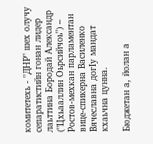комитетехь - "ДНР" шех олучу сепаратистийн гонан лидер лаьттина Бородай Александр ("Цхьааллин Оьрсийчоь") – Ростов-мехкан парламентан вице-спикерна Василенко Вячеславна догIу мандат кхаьчна цунна.

Бюджетан а, йолан а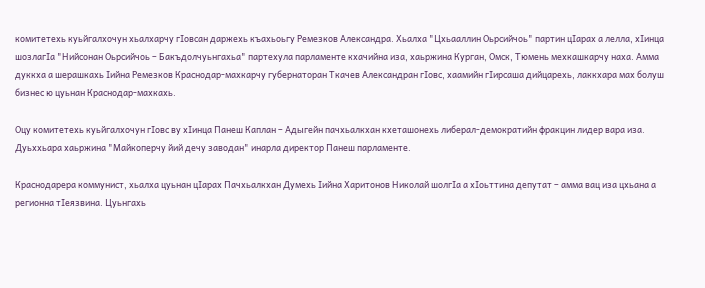комитетехь куьйгалхочун хьалхарчу гIовсан даржехь къахьоьгу Ремезков Александра. Хьалха "Цхьааллин Оьрсийчоь" партин цIарах а лелла, хIинца шозлагIа "Нийсонан Оьрсийчоь – Бакъдолчуьнгахьа" партехула парламенте кхачийна иза, хаьржина Курган, Омск, Тюмень мехкашкарчу наха. Амма дуккха а шерашкахь Iийна Ремезков Краснодар-махкарчу губернаторан Ткачев Александран гIовс, хаамийн гIирсаша дийцарехь, лаккхара мах болуш бизнес ю цуьнан Краснодар-махкахь.

Оцу комитетехь куьйгалхочун гIовс ву хIинца Панеш Каплан – Адыгейн пачхьалкхан кхеташонехь либерал-демократийн фракцин лидер вара иза. Дуьххьара хаьржина "Майкоперчу йий дечу заводан" инарла директор Панеш парламенте.

Краснодарера коммунист, хьалха цуьнан цIарах Пачхьалкхан Думехь Iийна Харитонов Николай шолгIа а хIоьттина депутат – амма вац иза цхьана а регионна тIеязвина. Цуьнгахь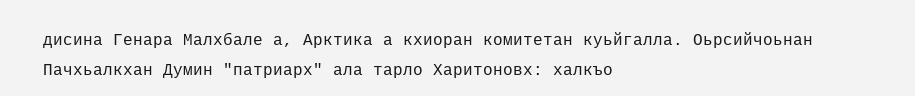дисина Генара Малхбале а, Арктика а кхиоран комитетан куьйгалла. Оьрсийчоьнан Пачхьалкхан Думин "патриарх" ала тарло Харитоновх: халкъо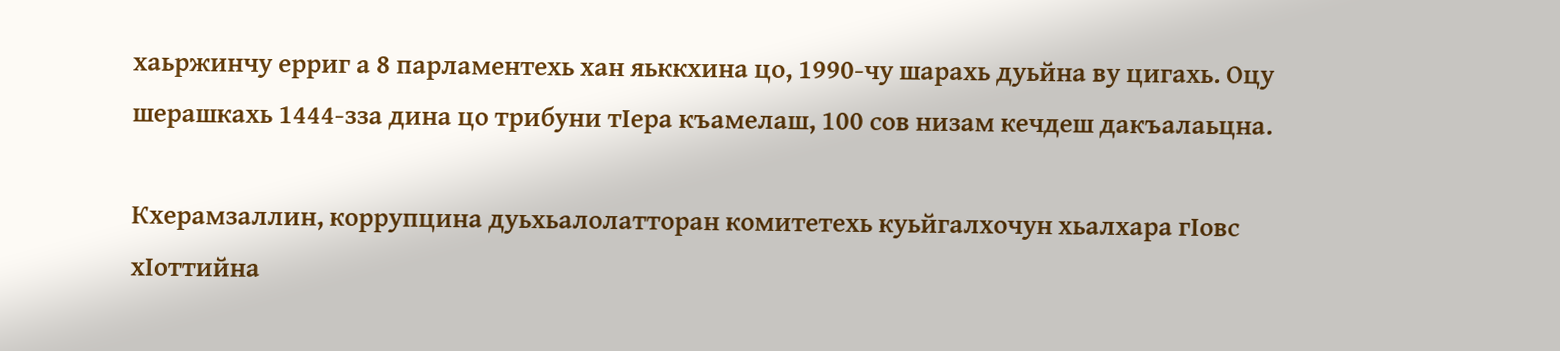хаьржинчу ерриг а 8 парламентехь хан яьккхина цо, 1990-чу шарахь дуьйна ву цигахь. Оцу шерашкахь 1444-зза дина цо трибуни тIера къамелаш, 100 сов низам кечдеш дакъалаьцна.

Кхерамзаллин, коррупцина дуьхьалолатторан комитетехь куьйгалхочун хьалхара гIовс хIоттийна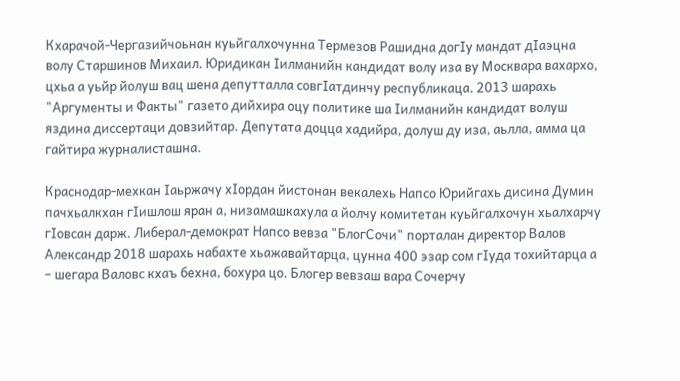Кхарачой-Чергазийчоьнан куьйгалхочунна Термезов Рашидна догIу мандат дIаэцна волу Старшинов Михаил. Юридикан Iилманийн кандидат волу иза ву Москвара вахархо, цхьа а уьйр йолуш вац шена депутталла совгIатдинчу республикаца. 2013 шарахь "Аргументы и Факты" газето дийхира оцу политике ша Iилманийн кандидат волуш яздина диссертаци довзийтар. Депутата доцца хадийра, долуш ду иза, аьлла, амма ца гайтира журналисташна.

Краснодар-мехкан Iаьржачу хIордан йистонан векалехь Напсо Юрийгахь дисина Думин пачхьалкхан гIишлош яран а, низамашкахула а йолчу комитетан куьйгалхочун хьалхарчу гIовсан дарж. Либерал-демократ Напсо вевза "БлогСочи" порталан директор Валов Александр 2018 шарахь набахте хьажавайтарца, цунна 400 эзар сом гIуда тохийтарца а – шегара Валовс кхаъ бехна, бохура цо. Блогер вевзаш вара Сочерчу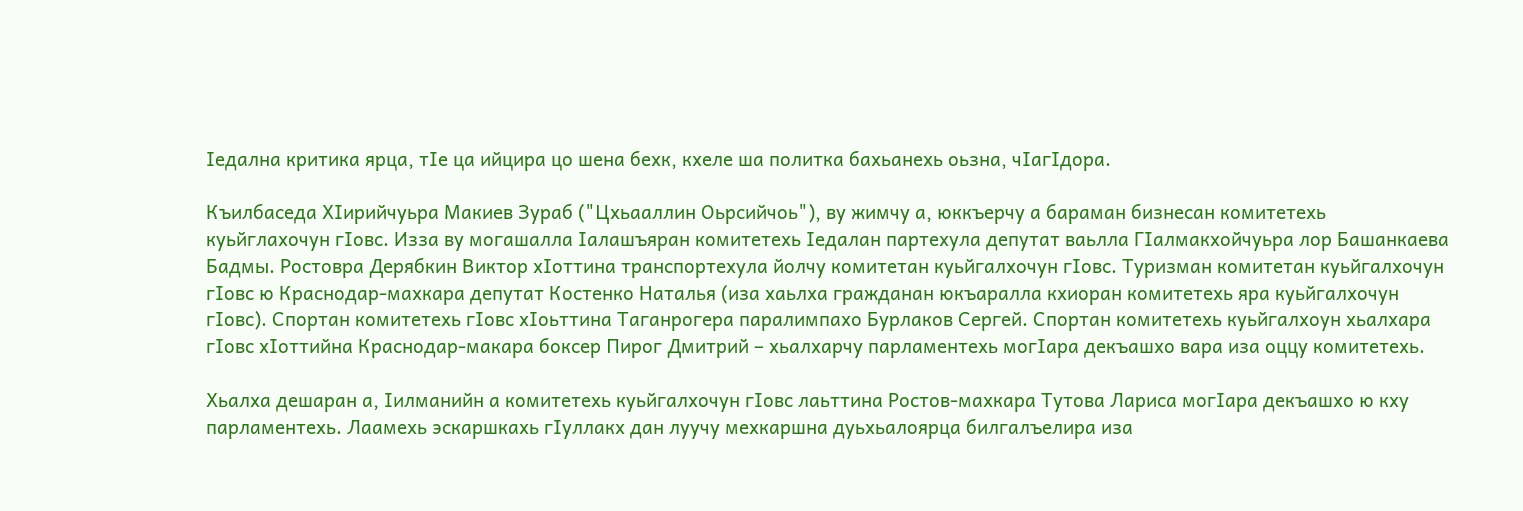Iедална критика ярца, тIе ца ийцира цо шена бехк, кхеле ша политка бахьанехь оьзна, чIагIдора.

Къилбаседа ХIирийчуьра Макиев Зураб ("Цхьааллин Оьрсийчоь"), ву жимчу а, юккъерчу а бараман бизнесан комитетехь куьйглахочун гIовс. Изза ву могашалла Iалашъяран комитетехь Iедалан партехула депутат ваьлла ГIалмакхойчуьра лор Башанкаева Бадмы. Ростовра Дерябкин Виктор хIоттина транспортехула йолчу комитетан куьйгалхочун гIовс. Туризман комитетан куьйгалхочун гIовс ю Краснодар-махкара депутат Костенко Наталья (иза хаьлха гражданан юкъаралла кхиоран комитетехь яра куьйгалхочун гIовс). Спортан комитетехь гIовс хIоьттина Таганрогера паралимпахо Бурлаков Сергей. Спортан комитетехь куьйгалхоун хьалхара гIовс хIоттийна Краснодар-макара боксер Пирог Дмитрий – хьалхарчу парламентехь могIара декъашхо вара иза оццу комитетехь.

Хьалха дешаран а, Iилманийн а комитетехь куьйгалхочун гIовс лаьттина Ростов-махкара Тутова Лариса могIара декъашхо ю кху парламентехь. Лаамехь эскаршкахь гIуллакх дан луучу мехкаршна дуьхьалоярца билгалъелира иза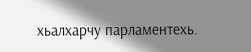хьалхарчу парламентехь.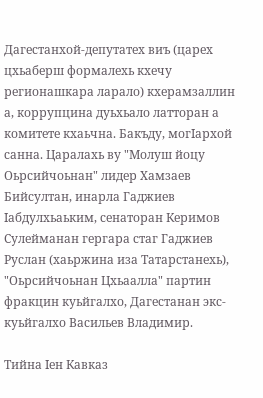Дагестанхой-депутатех виъ (царех цхьаберш формалехь кхечу регионашкара ларало) кхерамзаллин а, коррупцина дуьхьало латторан а комитете кхаьчна. Бакъду, могIархой санна. Царалахь ву "Молуш йоцу Оьрсийчоьнан" лидер Хамзаев Бийсултан, инарла Гаджиев Iабдулхьаьким, сенаторан Керимов Сулейманан гергара стаг Гаджиев Руслан (хаьржина иза Татарстанехь), "Оьрсийчоьнан Цхьаалла" партин фракцин куьйгалхо, Дагестанан экс-куьйгалхо Васильев Владимир.

Тийна Iен Кавказ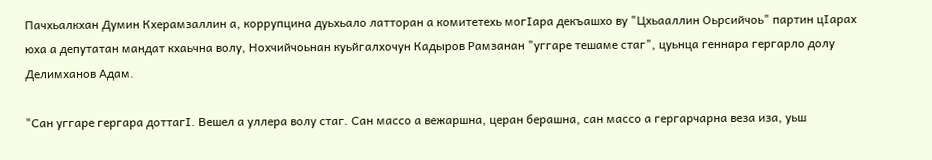Пачхьалкхан Думин Кхерамзаллин а, коррупцина дуьхьало латторан а комитетехь могIара декъашхо ву "Цхьааллин Оьрсийчоь" партин цIарах юха а депутатан мандат кхаьчна волу, Нохчийчоьнан куьйгалхочун Кадыров Рамзанан "уггаре тешаме стаг", цуьнца геннара гергарло долу Делимханов Адам.

"Сан уггаре гергара доттагI. Вешел а уллера волу стаг. Сан массо а вежаршна, церан берашна, сан массо а гергарчарна веза иза, уьш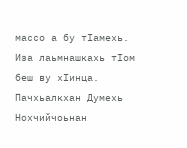массо а бу тIамехь. Иза лаьмнашкахь тIом беш ву хIинца. Пачхьалкхан Думехь Нохчийчоьнан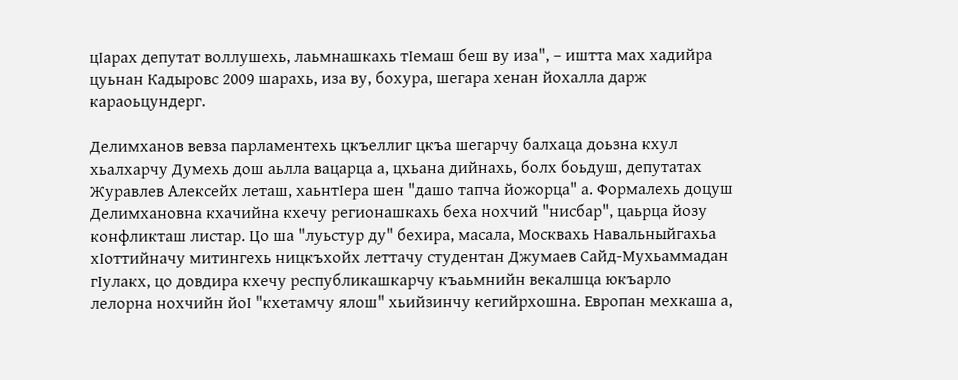цIарах депутат воллушехь, лаьмнашкахь тIемаш беш ву иза", – иштта мах хадийра цуьнан Кадыровс 2009 шарахь, иза ву, бохура, шегара хенан йохалла дарж караоьцундерг.

Делимханов вевза парламентехь цкъеллиг цкъа шегарчу балхаца доьзна кхул хьалхарчу Думехь дош аьлла вацарца а, цхьана дийнахь, болх боьдуш, депутатах Журавлев Алексейх леташ, хаьнтIера шен "дашо тапча йожорца" а. Формалехь доцуш Делимхановна кхачийна кхечу регионашкахь беха нохчий "нисбар", цаьрца йозу конфликташ листар. Цо ша "луьстур ду" бехира, масала, Москвахь Навальныйгахьа хIоттийначу митингехь ницкъхойх леттачу студентан Джумаев Сайд-Мухьаммадан гIулакх, цо довдира кхечу республикашкарчу къаьмнийн векалшца юкъарло лелорна нохчийн йоI "кхетамчу ялош" хьийзинчу кегийрхошна. Европан мехкаша а,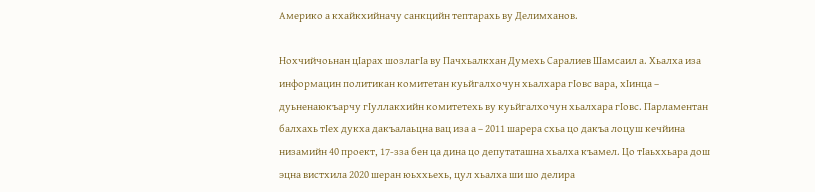Америко а кхайкхийначу санкцийн тептарахь ву Делимханов.

Нохчийчоьнан цIарах шозлагIа ву Пачхьалкхан Думехь Саралиев Шамсаил а. Хьалха иза информацин политикан комитетан куьйгалхочун хьалхара гIовс вара, хIинца – дуьненаюкъарчу гIуллакхийн комитетехь ву куьйгалхочун хьалхара гIовс. Парламентан балхахь тIех дукха дакъалаьцна вац иза а – 2011 шарера схьа цо дакъа лоцуш кечйина низамийн 40 проект, 17-зза бен ца дина цо депутаташна хьалха къамел. Цо тIаьххьара дош эцна вистхила 2020 шеран юьххьехь, цул хьалха ши шо делира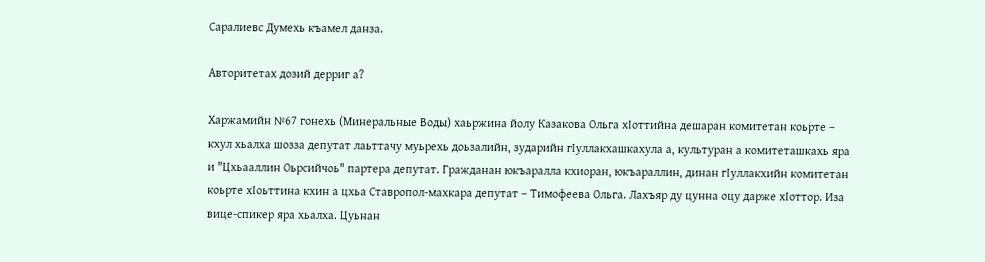Саралиевс Думехь къамел данза.

Авторитетах дозий дерриг а?

Харжамийн №67 гонехь (Минеральные Воды) хаьржина йолу Казакова Ольга хIоттийна дешаран комитетан коьрте – кхул хьалха шозза депутат лаьттачу муьрехь доьзалийн, зударийн гIуллакхашкахула а, культуран а комитеташкахь яра и "Цхьааллин Оьрсийчоь" партера депутат. Гражданан юкъаралла кхиоран, юкъараллин, динан гIуллакхийн комитетан коьрте хIоьттина кхин а цхьа Ставропол-махкара депутат – Тимофеева Ольга. Лахъяр ду цунна оцу дарже хIоттор. Иза вице-спикер яра хьалха. Цуьнан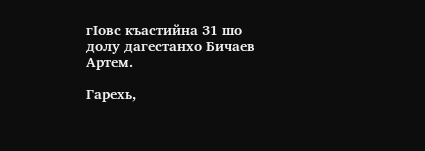гIовс къастийна 31 шо долу дагестанхо Бичаев Артем.

Гарехь,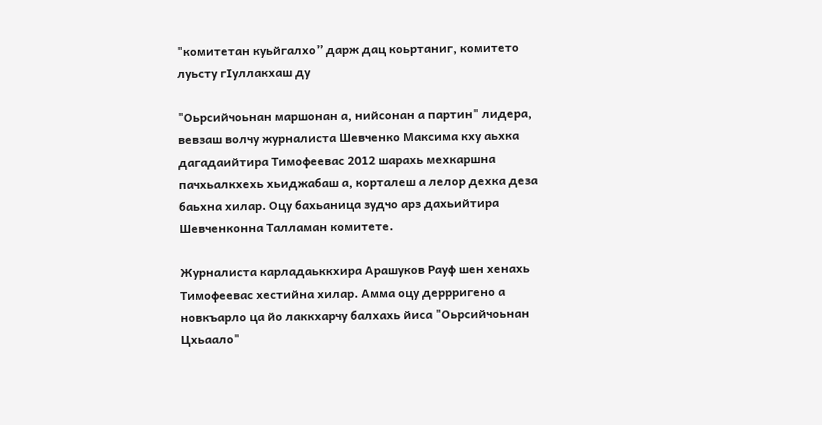"комитетан куьйгалхо” дарж дац коьртаниг, комитето луьсту гIуллакхаш ду

"Оьрсийчоьнан маршонан а, нийсонан а партин" лидера, вевзаш волчу журналиста Шевченко Максима кху аьхка дагадаийтира Тимофеевас 2012 шарахь мехкаршна пачхьалкхехь хьиджабаш а, корталеш а лелор дехка деза баьхна хилар. Оцу бахьаница зудчо арз дахьийтира Шевченконна Талламан комитете.

Журналиста карладаьккхира Арашуков Рауф шен хенахь Тимофеевас хестийна хилар. Амма оцу деррригено а новкъарло ца йо лаккхарчу балхахь йиса "Оьрсийчоьнан Цхьаало"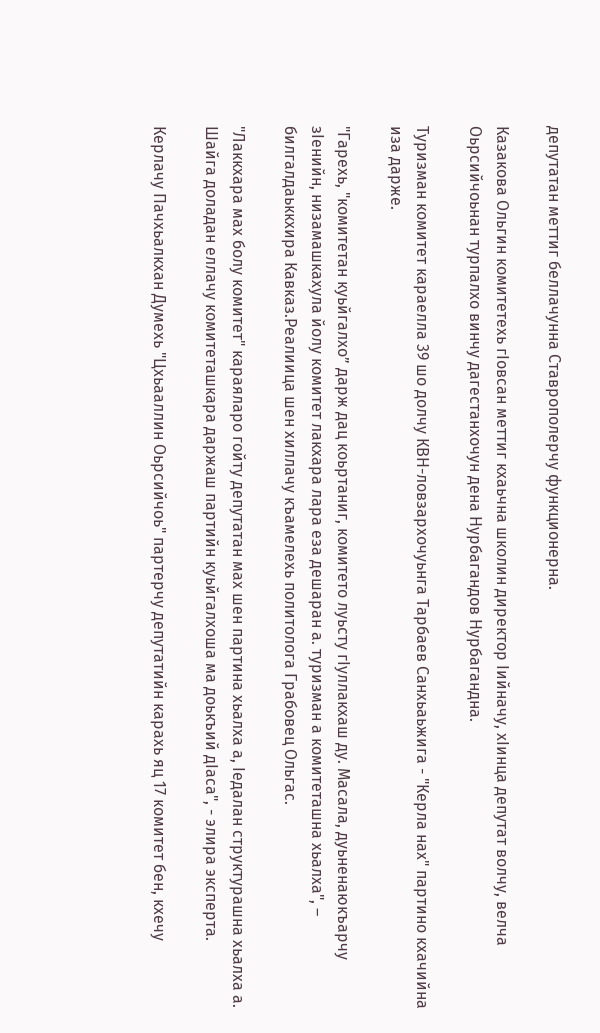депутатан меттиг беллачунна Ставрополерчу функционерна.

Казакова Ольгин комитетехь гIовсан меттиг кхаьчна школин директор Iийначу, хIинца депутат волчу, велча Оьрсийчоьнан турпалхо винчу дагестанхочун дена Нурбагандов Нурбагандна.

Туризман комитет караелла 39 шо долчу КВН-ловзархочуьнга Тарбаев Санхьаьжига - "Керла нах" партино кхачийна иза дарже.

"Гарехь, "комитетан куьйгалхо” дарж дац коьртаниг, комитето луьсту гIуллакхаш ду. Масала, дуьненаюкъарчу зIенийн, низамашкахула йолу комитет лакхара лара еза дешаран а. туризман а комитеташна хьалха", – билгалдаьккхира Кавказ.Реалиица шен хиллачу къамелехь политолога Грабовец Ольгас.

"Лаккхара мах болу комитет" караяларо гойту депутатан мах шен партина хьалха а, Iедалан структурашна хьалха а. Шайга доладан еллачу комитеташкара даржаш партийн куьйгалхоша ма доькъий дIаса", - элира эксперта.

Керлачу Пачхьалкхан Думехь "Цхьааллин Оьрсийчоь" партерчу депутатийн карахь яц 17 комитет бен, кхечу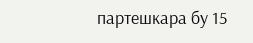партешкара бу 15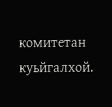комитетан куьйгалхой.